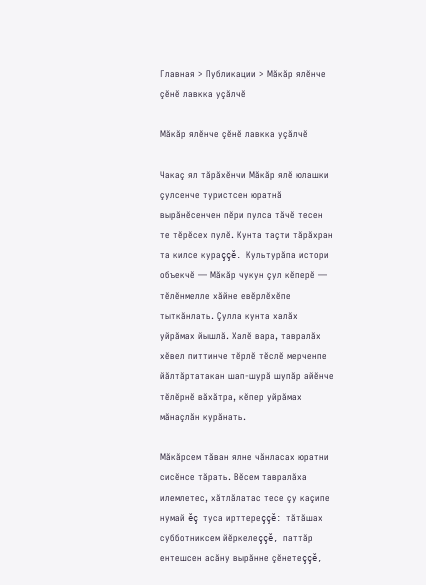Главная > Публикации > Мăкăр ялĕнче çĕнĕ лавкка уçăлчĕ

Мăкăр ялĕнче çĕнĕ лавкка уçăлчĕ

Чакаç ял тăрăхĕнчи Мăкăр ялĕ юлашки çулсенче туристсен юратнă вырăнĕсенчен пĕри пулса тăчĕ тесен те тĕрĕсех пулĕ. Кунта таçти тăрăхран та килсе кураççĕ. Культурăпа истори объекчĕ — Мăкăр чукун çул кĕперĕ — тĕлĕнмелле хăйне евĕрлĕхĕпе тыткăнлать. Çулла кунта халăх уйрăмах йышлă. Халĕ вара, тавралăх хĕвел питтинче тĕрлĕ тĕслĕ мерченпе йăлтăртатакан шап-шурă шупăр айĕнче тĕлĕрнĕ вăхăтра, кĕпер уйрăмах мăнаçлăн курăнать.

Мăкăрсем тăван ялне чăнласах юратни сисĕнсе тăрать. Вĕсем тавралăха илемлетес, хăтлăлатас тесе çу каçипе нумай ĕç туса ирттереççĕ: тăтăшах субботниксем йĕркелеççĕ, паттăр ентешсен асăну вырăнне çĕнетеççĕ,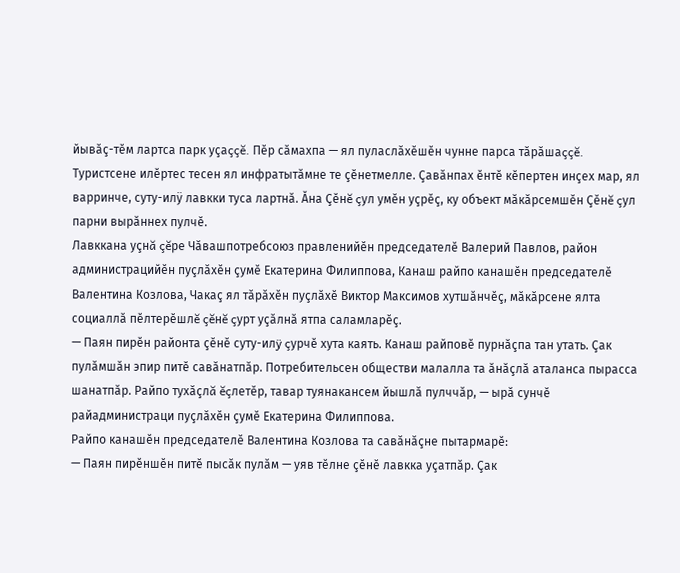йывăç-тĕм лартса парк уçаççĕ. Пĕр сăмахпа — ял пуласлăхĕшĕн чунне парса тăрăшаççĕ.
Туристсене илĕртес тесен ял инфратытăмне те çĕнетмелле. Çавăнпах ĕнтĕ кĕпертен инçех мар, ял варринче, суту-илÿ лавкки туса лартнă. Ăна Çĕнĕ çул умĕн уçрĕç, ку объект мăкăрсемшĕн Çĕнĕ çул парни вырăннех пулчĕ.
Лавккана уçнă çĕре Чăвашпотребсоюз правленийĕн председателĕ Валерий Павлов, район администрацийĕн пуçлăхĕн çумĕ Екатерина Филиппова, Канаш райпо канашĕн председателĕ Валентина Козлова, Чакаç ял тăрăхĕн пуçлăхĕ Виктор Максимов хутшăнчĕç, мăкăрсене ялта социаллă пĕлтерĕшлĕ çĕнĕ çурт уçăлнă ятпа саламларĕç.
— Паян пирĕн районта çĕнĕ суту-илÿ çурчĕ хута каять. Канаш райповĕ пурнăçпа тан утать. Çак пулăмшăн эпир питĕ савăнатпăр. Потребительсен обществи малалла та ăнăçлă аталанса пырасса шанатпăр. Райпо тухăçлă ĕçлетĕр, тавар туянакансем йышлă пулччăр, — ырă сунчĕ райадминистраци пуçлăхĕн çумĕ Екатерина Филиппова.
Райпо канашĕн председателĕ Валентина Козлова та савăнăçне пытармарĕ:
— Паян пирĕншĕн питĕ пысăк пулăм — уяв тĕлне çĕнĕ лавкка уçатпăр. Çак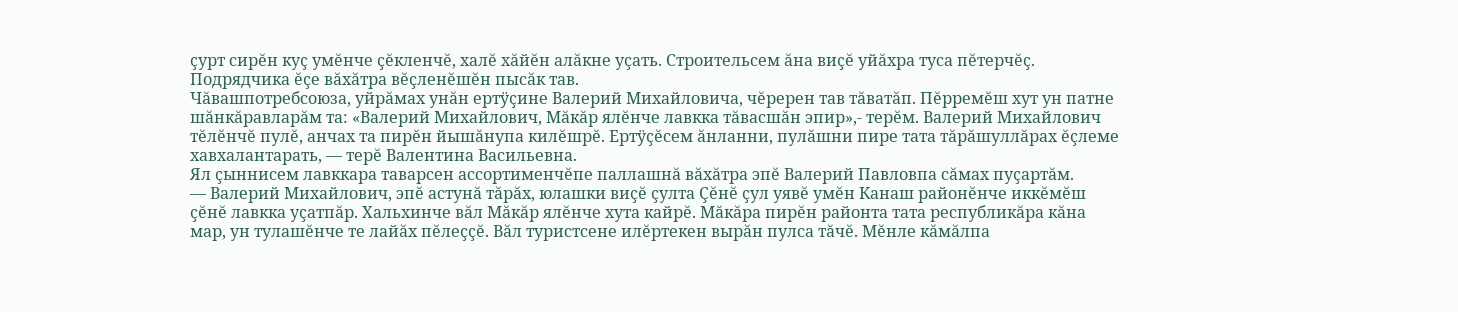çурт сирĕн куç умĕнче çĕкленчĕ, халĕ хăйĕн алăкне уçать. Строительсем ăна виçĕ уйăхра туса пĕтерчĕç.
Подрядчика ĕçе вăхăтра вĕçленĕшĕн пысăк тав.
Чăвашпотребсоюза, уйрăмах унăн ертÿçине Валерий Михайловича, чĕререн тав тăватăп. Пĕрремĕш хут ун патне шăнкăравларăм та: «Валерий Михайлович, Мăкăр ялĕнче лавкка тăвасшăн эпир»,- терĕм. Валерий Михайлович тĕлĕнчĕ пулĕ, анчах та пирĕн йышăнупа килĕшрĕ. Ертÿçĕсем ăнланни, пулăшни пире тата тăрăшуллăрах ĕçлеме хавхалантарать, — терĕ Валентина Васильевна.
Ял çыннисем лавккара таварсен ассортименчĕпе паллашнă вăхăтра эпĕ Валерий Павловпа сăмах пуçартăм.
— Валерий Михайлович, эпĕ астунă тăрăх, юлашки виçĕ çулта Çĕнĕ çул уявĕ умĕн Канаш районĕнче иккĕмĕш çĕнĕ лавкка уçатпăр. Хальхинче вăл Мăкăр ялĕнче хута кайрĕ. Мăкăра пирĕн районта тата республикăра кăна мар, ун тулашĕнче те лайăх пĕлеççĕ. Вăл туристсене илĕртекен вырăн пулса тăчĕ. Мĕнле кăмăлпа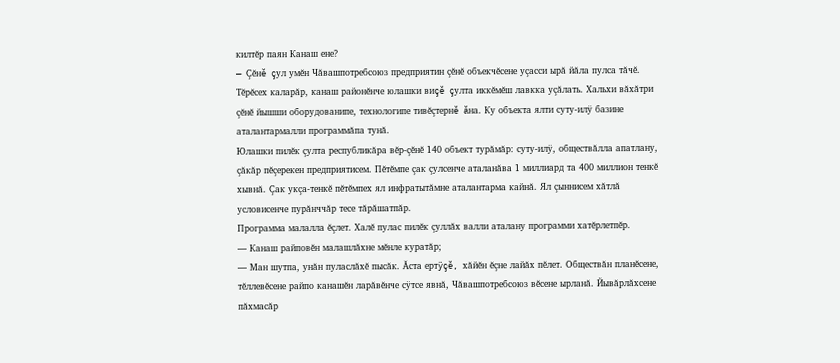килтĕр паян Канаш ене?
— Çĕнĕ çул умĕн Чăвашпотребсоюз предприятин çĕнĕ объекчĕсене уçасси ырă йăла пулса тăчĕ. Тĕрĕсех каларăр, канаш районĕнче юлашки виçĕ çулта иккĕмĕш лавкка уçăлать. Хальхи вăхăтри çĕнĕ йышши оборудованипе, технологипе тивĕçтернĕ ăна. Ку объекта ялти суту-илÿ базине аталантармалли программăпа тунă.
Юлашки пилĕк çулта республикăра вĕр-çĕнĕ 140 объект турăмăр: суту-илÿ, обществăлла апатлану, çăкăр пĕçерекен предприятисем. Пĕтĕмпе çак çулсенче аталанăва 1 миллиард та 400 миллион тенкĕ хывнă. Çак укçа-тенкĕ пĕтĕмпех ял инфратытăмне аталантарма кайнă. Ял çыннисем хăтлă условисенче пурăнччăр тесе тăрăшатпăр.
Программа малалла ĕçлет. Халĕ пулас пилĕк çуллăх валли аталану программи хатĕрлетпĕр.
— Канаш райповĕн малашлăхне мĕнле куратăр;
— Ман шутпа, унăн пуласлăхĕ пысăк. Ăста ертÿçĕ, хăйĕн ĕçне лайăх пĕлет. Обществăн планĕсене, тĕллевĕсене райпо канашĕн ларăвĕнче сÿтсе явнă, Чăвашпотребсоюз вĕсене ырланă. Йывăрлăхсене пăхмасăр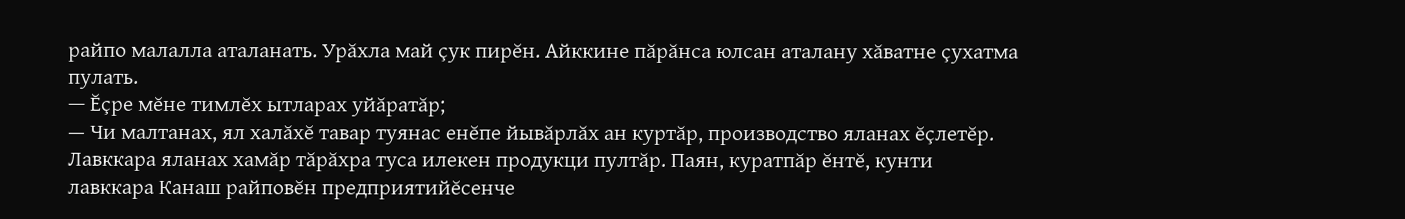райпо малалла аталанать. Урăхла май çук пирĕн. Айккине пăрăнса юлсан аталану хăватне çухатма пулать.
— Ĕçре мĕне тимлĕх ытларах уйăратăр;
— Чи малтанах, ял халăхĕ тавар туянас енĕпе йывăрлăх ан куртăр, производство яланах ĕçлетĕр. Лавккара яланах хамăр тăрăхра туса илекен продукци пултăр. Паян, куратпăр ĕнтĕ, кунти лавккара Канаш райповĕн предприятийĕсенче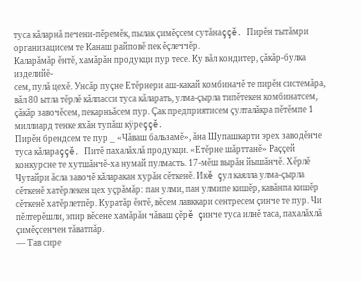туса кăларнă печени-пĕремĕк, пылак çимĕçсем сутăнаççĕ. Пирĕн тытăмри организацисем те Канаш райповĕ пек ĕçлеччĕр.
Каларăмăр ĕнтĕ, хамăрăн продукци пур тесе. Ку вăл кондитер, çăкăр-булка изделийĕ-
сем, пулă цехĕ. Унсăр пуçне Етĕрнери аш-какай комбиначĕ те пирĕн системăра, вăл 80 ытла тĕрлĕ кăлпасси туса кăларать, улма-çырла типĕтекен комбинатсем, çăкăр завочĕсем, пекарньăсем пур. Çак предприятисем çулталăкра пĕтĕмпе 1 миллиард тенке яхăн тупăш кÿреççĕ.
Пирĕн брендсем те пур _ «Чăваш бальзамĕ», ăна Шупашкарти эрех заводĕнче туса кăлараççĕ. Питĕ пахалăхлă продукци. «Етĕрне шăрттанĕ» Раççей конкурсне те хутшăнчĕ-ха нумай пулмасть. 17-мĕш вырăн йышăнчĕ. Хĕрлĕ Чутайри ăсла завочĕ кăларакан хурăн сĕткенĕ. Икĕ çул каялла улма-çырла сĕткенĕ хатĕрлекен цех уçрăмăр: пан улми, пан улмипе кишĕр, кавăнпа кишĕр сĕткенĕ хатĕрлетпĕр. Куратăр ĕнтĕ, вĕсем лавккари сентресем çинче те пур. Чи пĕлтерĕшли, эпир вĕсене хамăрăн чăваш çĕрĕ çинче туса илнĕ таса, пахалăхлă çимĕçсенчен тăватпăр.
— Тав сире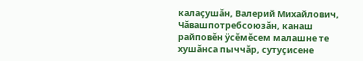калаçушăн, Валерий Михайлович, Чăвашпотребсоюзăн, канаш райповĕн ÿсĕмĕсем малашне те хушăнса пыччăр, сутуçисене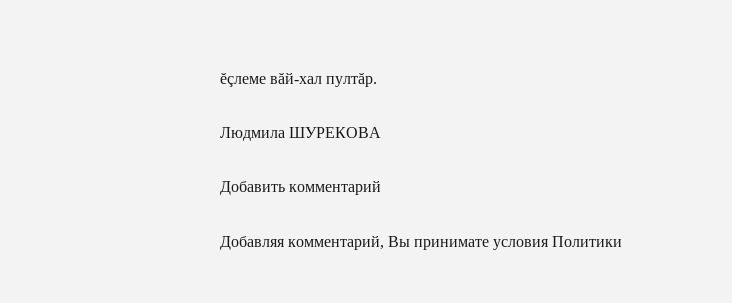ĕçлеме вăй-хал пултăр.

Людмила ШУРЕКОВА

Добавить комментарий

Добавляя комментарий, Вы принимате условия Политики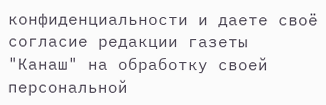конфиденциальности и даете своё согласие редакции газеты "Канаш" на обработку своей персональной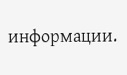информации.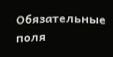Обязательные поля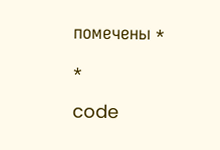помечены *

*

code